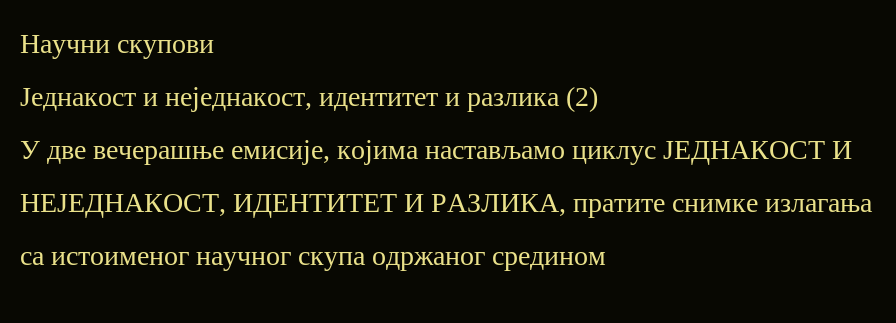Научни скупови
Једнакост и неједнакост, идентитет и разлика (2)
У две вечерашње емисије, којима настављамо циклус ЈЕДНАКОСТ И НЕЈЕДНАКОСТ, ИДЕНТИТЕТ И РАЗЛИКА, пратите снимке излагања са истоименог научног скупа одржаног средином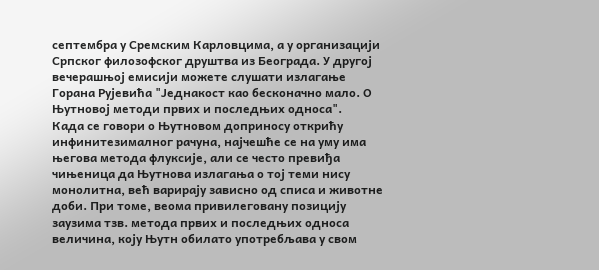септембра у Сремским Карловцима, а у организацији Српског филозoфског друштва из Београда. У другој вечерашњој емисији можете слушати излагање Горана Рујевића "Једнакост као бесконачно мало. О Њутновој методи првих и последњих односа".
Када се говори о Њутновом доприносу открићу инфинитезималног рачуна, најчешће се на уму има његова метода флуксије, али се често превиђа чињеница да Њутнова излагања о тој теми нису монолитна, већ варирају зависно од списа и животне доби. При томе, веома привилеговану позицију заузима тзв. метода првих и последњих односа величина, коју Њутн обилато употребљава у свом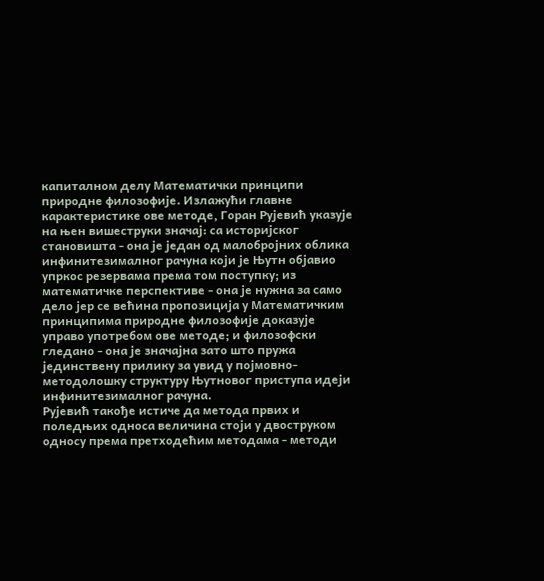капиталном делу Математички принципи природне филозoфије. Излажући главне карактеристике ове методе, Горан Рујевић указује на њен вишеструки значај: са историјског становишта - она је један од малобројних облика инфинитезималног рачуна који је Њутн објавио упркос резервама према том поступку; из математичке перспективе - она је нужна за само дело јер се већина пропозиција у Математичким принципима природне филозoфије доказује управо употребом ове методе; и филозофски гледано - она је значајна зато што пружа јединствену прилику за увид у појмовно-методолошку структуру Њутновог приступа идеји инфинитезималног рачуна.
Рујевић такође истиче да метода првих и поледњих односа величина стоји у двоструком односу према претходећим методама - методи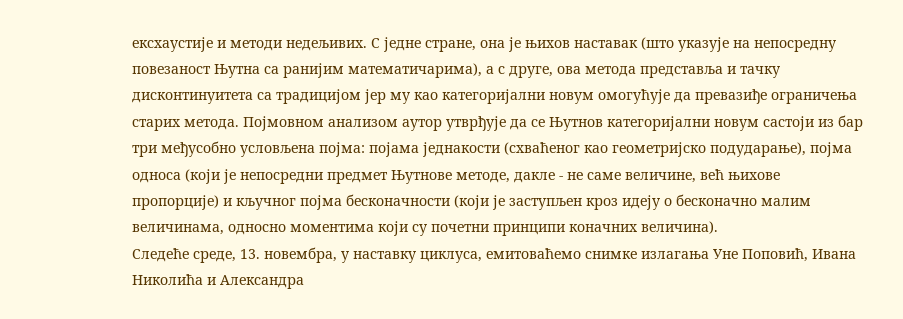ексхаустије и методи недељивих. С једне стране, она је њихов наставак (што указује на непосредну повезаност Њутна са ранијим математичарима), а с друге, ова метода представља и тачку дисконтинуитета са традицијом јер му као категоријални новум омогућује да превазиђе ограничења старих метода. Појмовном анализом аутор утврђује да се Њутнов категоријални новум састоји из бар три међусобно условљена појма: појама једнакости (схваћеног као геометријско подударање), појма односа (који је непосредни предмет Њутнове методе, дакле - не саме величине, већ њихове пропорције) и кључног појма бесконачности (који је заступљен кроз идеју о бесконачно малим величинама, односно моментима који су почетни принципи коначних величина).
Следеће среде, 13. новембра, у наставку циклуса, емитоваћемо снимке излагања Уне Поповић, Ивана Николића и Александра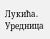Лукића.
Уредница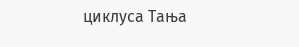циклуса Тања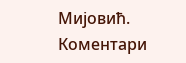Мијовић.
Коментари